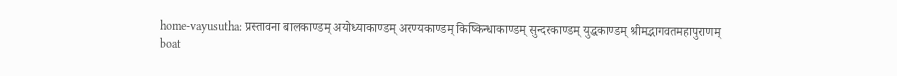home-vayusutha: प्रस्तावना बालकाण्डम् अयोध्याकाण्डम् अरण्यकाण्डम् किष्किन्धाकाण्डम् सुन्दरकाण्डम् युद्धकाण्डम् श्रीमद्भागवतमहापुराणम्
boat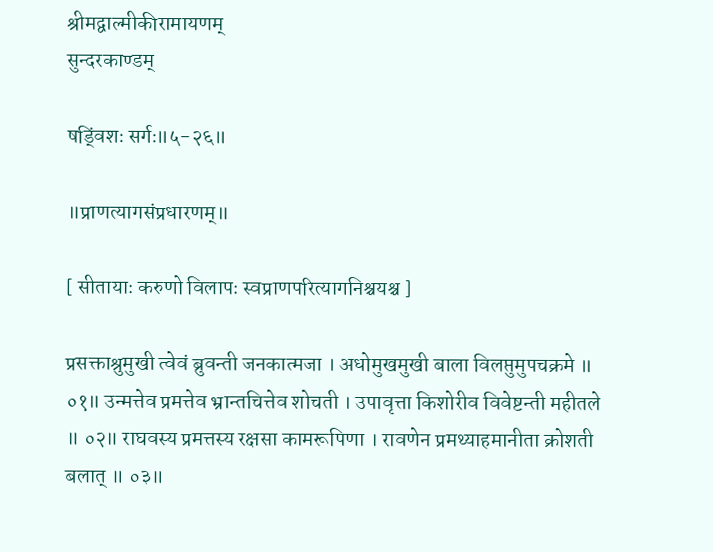श्रीमद्वाल्मीकीरामायणम्
सुन्दरकाण्डम्

षड्विंशः सर्गः॥५-२६॥

॥प्राणत्यागसंप्रधारणम्॥

[ सीतायाः करुणो विलापः स्वप्राणपरित्यागनिश्चयश्च ]

प्रसक्ताश्रुमुखी त्वेवं ब्रुवन्ती जनकात्मजा । अधोमुखमुखी बाला विलप्तुमुपचक्रमे ॥ ०१॥ उन्मत्तेव प्रमत्तेव भ्रान्तचित्तेव शोचती । उपावृत्ता किशोरीव विवेष्टन्ती महीतले ॥ ०२॥ राघवस्य प्रमत्तस्य रक्षसा कामरूपिणा । रावणेन प्रमथ्याहमानीता क्रोशती बलात् ॥ ०३॥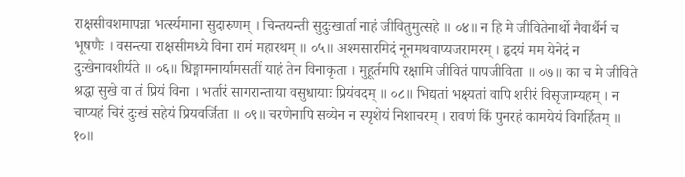राक्षसीवशमापन्ना भर्त्स्यमाना सुदारुणम् । चिन्तयन्ती सुदुःखार्ता नाहं जीवितुमुत्सहे ॥ ०४॥ न हि मे जीवितेनार्थो नैवार्थैर्न च भूषणैः । वसन्त्या राक्षसीमध्ये विना रामं महारथम् ॥ ०५॥ अश्मसारमिदं नूनमथवाप्यजरामरम् । हृदयं मम येनेदं न दुःखेनावशीर्यते ॥ ०६॥ धिङ्मामनार्यामसतीं याहं तेन विनाकृता । मुहूर्तमपि रक्षामि जीवितं पापजीविता ॥ ०७॥ का च मे जीविते श्रद्धा सुखे वा तं प्रियं विना । भर्तारं सागरान्ताया वसुधायाः प्रियंवदम् ॥ ०८॥ भिद्यतां भक्ष्यतां वापि शरीरं विसृजाम्यहम् । न चाप्यहं चिरं दुःखं सहेयं प्रियवर्जिता ॥ ०९॥ चरणेनापि सव्येन न स्पृशेयं निशाचरम् । रावणं किं पुनरहं कामयेयं विगर्हितम् ॥ १०॥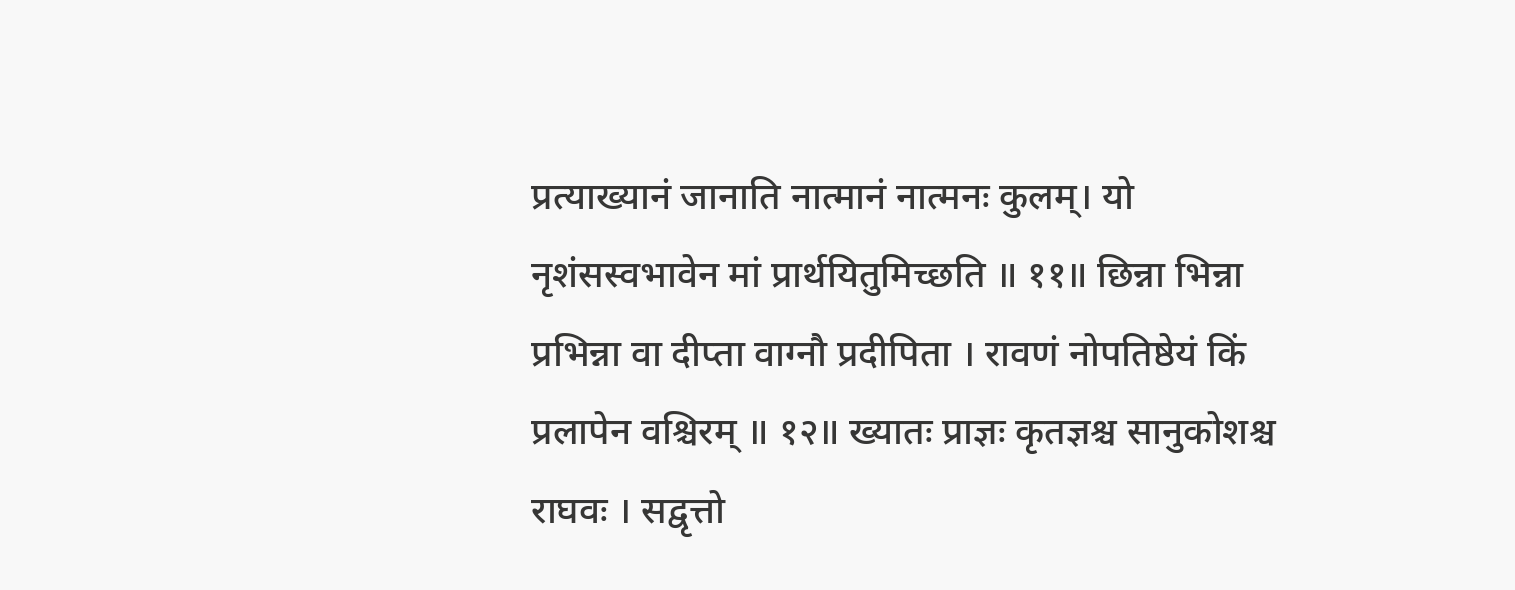प्रत्याख्यानं जानाति नात्मानं नात्मनः कुलम्। यो नृशंसस्वभावेन मां प्रार्थयितुमिच्छति ॥ ११॥ छिन्ना भिन्ना प्रभिन्ना वा दीप्ता वाग्नौ प्रदीपिता । रावणं नोपतिष्ठेयं किं प्रलापेन वश्चिरम् ॥ १२॥ ख्यातः प्राज्ञः कृतज्ञश्च सानुकोशश्च राघवः । सद्वृत्तो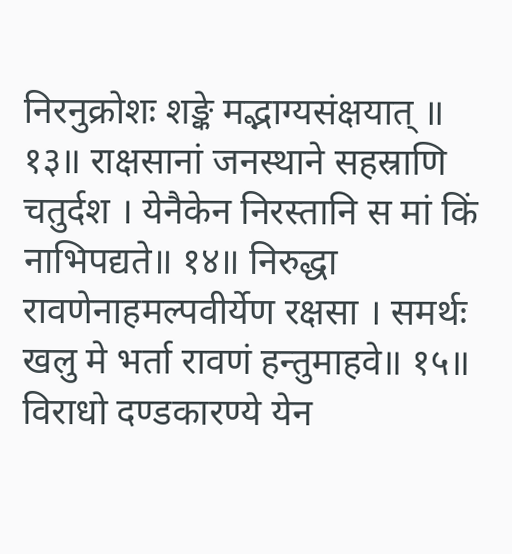निरनुक्रोशः शङ्के मद्भाग्यसंक्षयात् ॥ १३॥ राक्षसानां जनस्थाने सहस्राणि चतुर्दश । येनैकेन निरस्तानि स मां किं नाभिपद्यते॥ १४॥ निरुद्धा रावणेनाहमल्पवीर्येण रक्षसा । समर्थः खलु मे भर्ता रावणं हन्तुमाहवे॥ १५॥ विराधो दण्डकारण्ये येन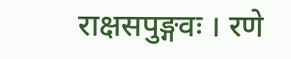राक्षसपुङ्गवः । रणे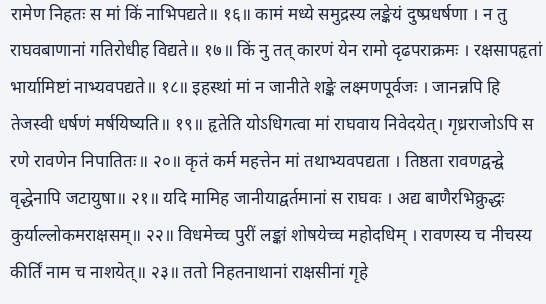रामेण निहतः स मां किं नाभिपद्यते॥ १६॥ कामं मध्ये समुद्रस्य लङ्केयं दुष्प्रधर्षणा । न तु राघवबाणानां गतिरोधीह विद्यते॥ १७॥ किं नु तत् कारणं येन रामो दृढपराक्रमः । रक्षसापहृतां भार्यामिष्टां नाभ्यवपद्यते॥ १८॥ इहस्थां मां न जानीते शङ्के लक्ष्मणपूर्वजः । जानन्नपि हि तेजस्वी धर्षणं मर्षयिष्यति॥ १९॥ हृतेति योऽधिगत्वा मां राघवाय निवेदयेत्। गृध्रराजोऽपि स रणे रावणेन निपातितः॥ २०॥ कृतं कर्म महत्तेन मां तथाभ्यवपद्यता । तिष्ठता रावणद्वन्द्वे वृद्धेनापि जटायुषा॥ २१॥ यदि मामिह जानीयाद्वर्तमानां स राघवः । अद्य बाणैरभिक्रुद्धः कुर्याल्लोकमराक्षसम्॥ २२॥ विधमेच्च पुरीं लङ्कां शोषयेच्च महोदधिम् । रावणस्य च नीचस्य कीर्तिं नाम च नाशयेत्॥ २३॥ ततो निहतनाथानां राक्षसीनां गृहे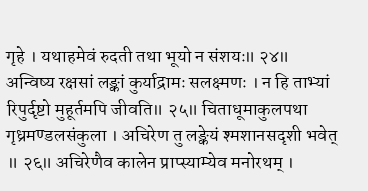गृहे । यथाहमेवं रुदती तथा भूयो न संशयः॥ २४॥ अन्विष्य रक्षसां लङ्कां कुर्याद्रामः सलक्ष्मणः । न हि ताभ्यां रिपुर्दृष्टो मुहूर्तमपि जीवति॥ २५॥ चिताधूमाकुलपथा गृध्रमण्डलसंकुला । अचिरेण तु लङ्केयं श्मशानसदृशी भवेत् ॥ २६॥ अचिरेणैव कालेन प्राप्स्याम्येव मनोरथम् ।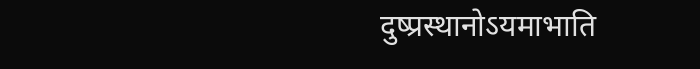दुष्प्रस्थानोऽयमाभाति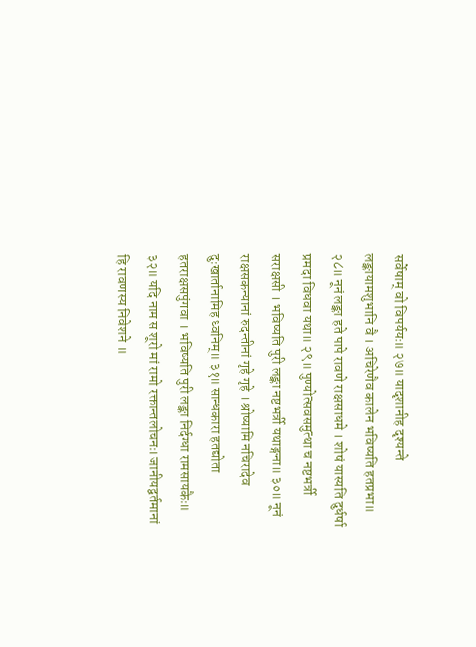सर्वेषाम् वो विपर्ययः॥ २७॥ यादृशानीह दृश्यन्ते लङ्कायामशुभानि वै । अचिरेणैव कालेन भविष्यति हतप्रभा॥ २८॥ नूनं लङ्का हते पापे रावणे राक्षसाधमे । शोषं यास्यति दुर्धर्षा प्रमदा विधवा यथा॥ २९॥ पुण्योत्सवसमुत्था च नष्टभर्त्री सराक्षसी । भविष्यति पुरी लङ्का नष्टभर्त्री यथाङ्गना॥ ३०॥ नूनं राक्षसकन्यानां रुदन्तीनां गृहे गृहे । श्रोष्यामि नचिरादेव दुःखार्तानामिह ध्वनिम्॥ ३१॥ सान्धकारा हतद्योता हतराक्षसपुंगवा । भविष्यति पुरी लङ्का निर्दग्धा रामसायकैः॥ ३२॥ यदि नाम स शूरो मां रामो रक्तान्तलोचनः। जानीयद्वर्तमानां हि रावणस्य निवेशने ॥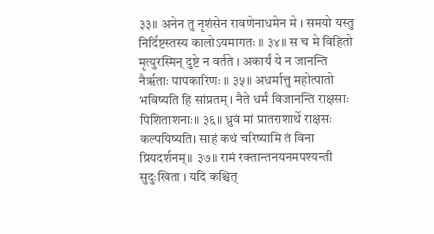३३॥ अनेन तु नृशंसेन रावणेनाधमेन मे । समयो यस्तु निर्दिष्टस्तस्य कालोऽयमागतः ॥ ३४॥ स च मे विहितो मृत्युरस्मिन् दुष्टे न वर्तते । अकार्यं ये न जानन्ति नैर्ॠताः पापकारिणः ॥ ३५॥ अधर्मात्तु महोत्पातो भविष्यति हि सांप्रतम् । नैते धर्मं विजानन्ति राक्षसाः पिशिताशनाः॥ ३६॥ ध्रुवं मां प्रातराशार्थे राक्षसः कल्पयिष्यति। साहं कथं चरिष्यामि तं विना प्रियदर्शनम्॥ ३७॥ रामं रक्तान्तनयनमपश्यन्ती सुदुःखिता । यदि कश्चित्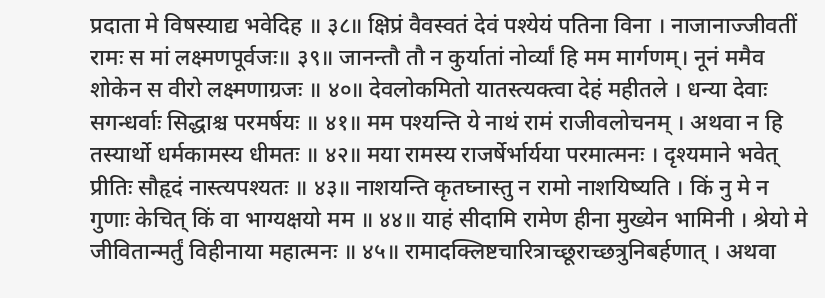प्रदाता मे विषस्याद्य भवेदिह ॥ ३८॥ क्षिप्रं वैवस्वतं देवं पश्येयं पतिना विना । नाजानाज्जीवतीं रामः स मां लक्ष्मणपूर्वजः॥ ३९॥ जानन्तौ तौ न कुर्यातां नोर्व्यां हि मम मार्गणम्। नूनं ममैव शोकेन स वीरो लक्ष्मणाग्रजः ॥ ४०॥ देवलोकमितो यातस्त्यक्त्वा देहं महीतले । धन्या देवाः सगन्धर्वाः सिद्धाश्च परमर्षयः ॥ ४१॥ मम पश्यन्ति ये नाथं रामं राजीवलोचनम् । अथवा न हि तस्यार्थो धर्मकामस्य धीमतः ॥ ४२॥ मया रामस्य राजर्षेर्भार्यया परमात्मनः । दृश्यमाने भवेत् प्रीतिः सौहृदं नास्त्यपश्यतः ॥ ४३॥ नाशयन्ति कृतघ्नास्तु न रामो नाशयिष्यति । किं नु मे न गुणाः केचित् किं वा भाग्यक्षयो मम ॥ ४४॥ याहं सीदामि रामेण हीना मुख्येन भामिनी । श्रेयो मे जीवितान्मर्तुं विहीनाया महात्मनः ॥ ४५॥ रामादक्लिष्टचारित्राच्छूराच्छत्रुनिबर्हणात् । अथवा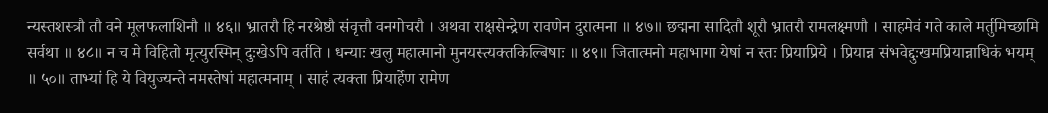न्यस्तशस्त्रौ तौ वने मूलफलाशिनौ ॥ ४६॥ भ्रातरौ हि नरश्रेष्ठौ संवृत्तौ वनगोचरौ । अथवा राक्षसेन्द्रेण रावणेन दुरात्मना ॥ ४७॥ छद्मना सादितौ शूरौ भ्रातरौ रामलक्ष्मणौ । साहमेवं गते काले मर्तुमिच्छामि सर्वथा ॥ ४८॥ न च मे विहितो मृत्युरस्मिन् दुःखेऽपि वर्तति । धन्याः खलु महात्मानो मुनयस्त्यक्तकिल्बिषाः ॥ ४९॥ जितात्मनो महाभागा येषां न स्तः प्रियाप्रिये । प्रियान्न संभवेद्दुःखमप्रियान्नाधिकं भयम् ॥ ५०॥ ताभ्यां हि ये वियुज्यन्ते नमस्तेषां महात्मनाम् । साहं त्यक्ता प्रियार्हेण रामेण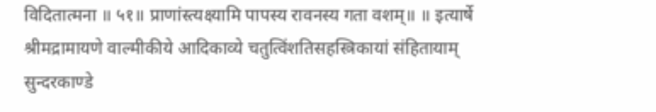विदितात्मना ॥ ५१॥ प्राणांस्त्यक्ष्यामि पापस्य रावनस्य गता वशम्॥ ॥ इत्यार्षे श्रीमद्रामायणे वाल्मीकीये आदिकाव्ये चतुत्विंशतिसहस्त्रिकायां संहितायाम् सुन्दरकाण्डे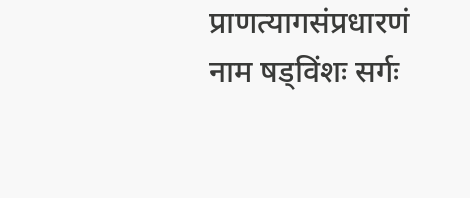प्राणत्यागसंप्रधारणं नाम षड्विंशः सर्गः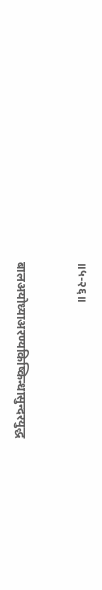॥५-२६॥


बालअयोध्याअरण्यकिष्किन्धासुन्दरयुद्ध